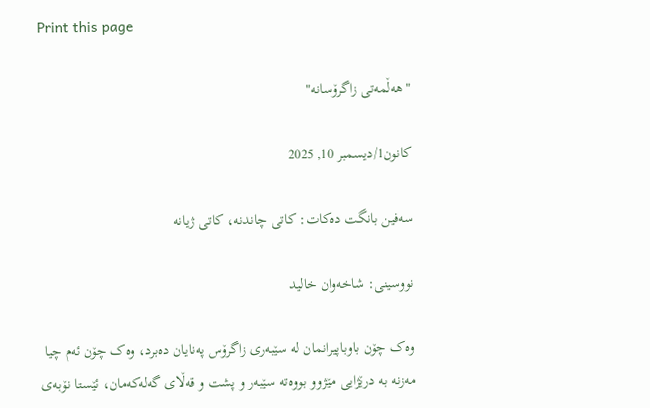Print this page

"هه‌ڵمه‌تى زاگرۆسانه‌"

كانون1/ديسمبر 10, 2025

سه‌فين بانگت دەکات: کاتی چاندنە، کاتی ژیانە

نووسينى: شاخه‌وان خاليد

وەک چۆن باوباپیرانمان لە سێبەری زاگرۆس پەنایان دەبرد، وەک چۆن ئەم چیا مەزنە بە درێژایی مێژوو بووەتە سێبەر و پشت و قەڵای گەلەکەمان، ئێستا نۆبەی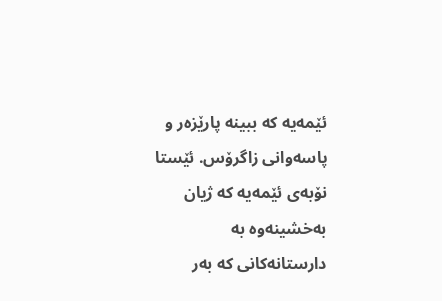ئێمەیە کە ببینە پارێزەر و پاسەوانی زاگرۆس. ئێستا نۆبەی ئێمەیە کە ژیان بەخشینەوە بە دارستانەکانی کە بەر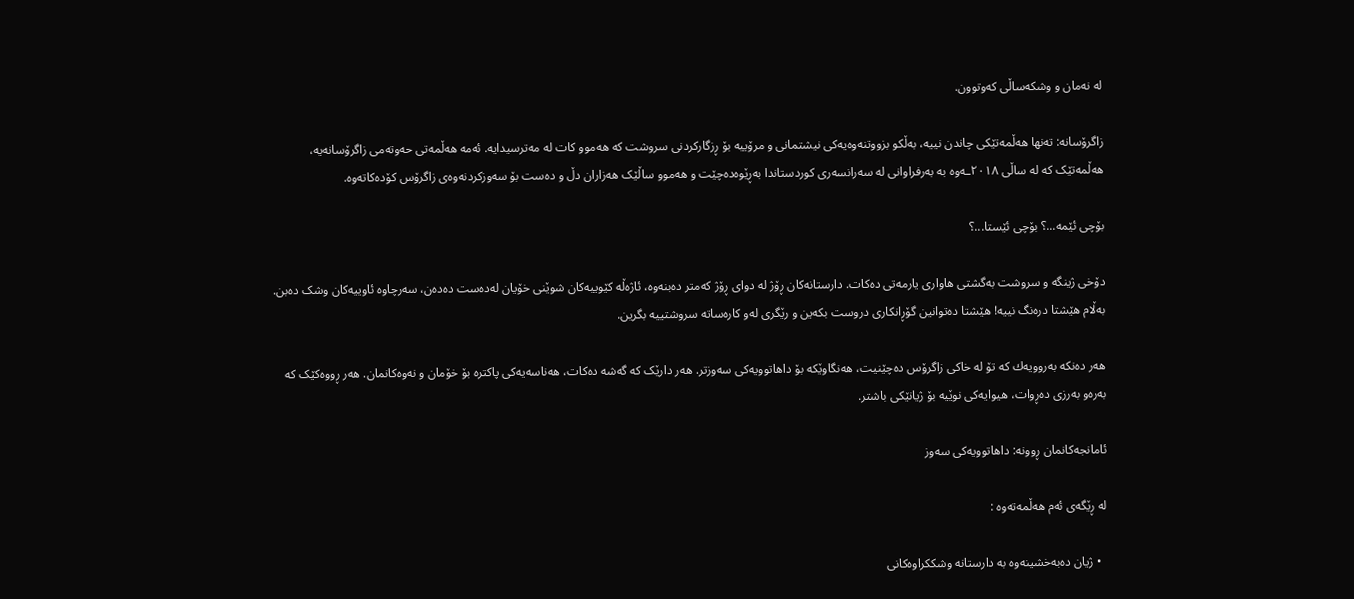لە نەمان و وشکەساڵی کەوتوون.

زاگرۆسانە: تەنها هەڵمەتێکی چاندن نییە، بەڵکو بزووتنەوەیەکی نیشتمانی و مرۆییە بۆ ڕزگارکردنی سروشت کە هه‌موو كات لە مەترسیدایە. ئەمە هەڵمەتی حەوتەمی زاگرۆسانەیە، هەڵمەتێک کە لە ساڵی ٢٠١٨ـەوە بە بەرفراوانی لە سەرانسەری کوردستاندا بەڕێوەدەچێت و هەموو ساڵێک هەزاران دڵ و دەست بۆ سەوزکردنەوەی زاگرۆس کۆدەکاتەوە.

بۆچی ئێمە...؟ بۆچی ئێستا...؟

دۆخی ژینگە و سروشت به‌گشتى هاواری یارمەتی دەکات. دارستانەکان ڕۆژ لە دوای ڕۆژ کەمتر دەبنەوە، ئاژەڵە کێوییەکان شوێنی خۆیان لەدەست دەدەن، سەرچاوە ئاوییەکان وشک دەبن. بەڵام هێشتا درەنگ نییە! هێشتا دەتوانین گۆڕانکاری دروست بکەین و رێگرى له‌و كاره‌ساته‌ سروشتييه‌ بگرين.

هەر دەنکه‌ به‌روويه‌ك کە تۆ لە خاکی زاگرۆس دەچێنیت، هەنگاوێکە بۆ داهاتوویەکی سەوزتر. هەر دارێک کە گەشە دەکات، هەناسەیەکی پاکترە بۆ خۆمان و نه‌وه‌كانمان. هەر ڕووەکێک کە بەرەو بەرزی دەڕوات، هیوایەکی نوێیە بۆ ژیانێکی باشتر.

ئامانجەکانمان ڕوونە: داهاتوویەکی سەوز

لە ڕێگەی ئه‌م هه‌ڵمه‌ته‌وه‌ :

  • ژیان دەبەخشینەوە بە دارستانە وشککراوەکانی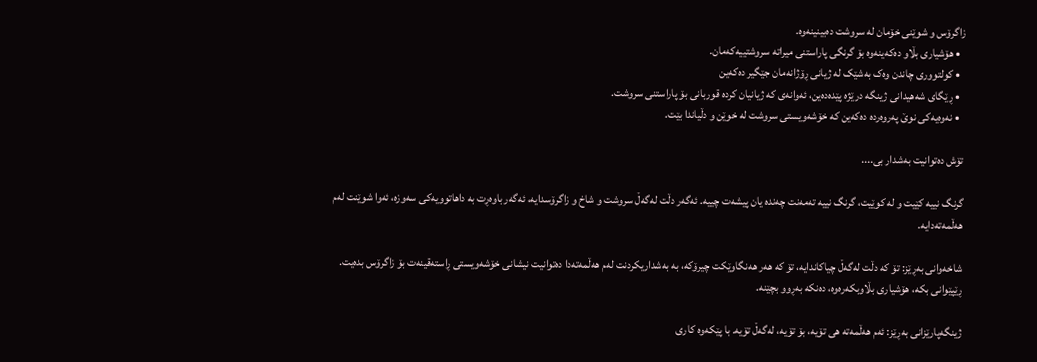زاگرۆس و شوێنی خۆمان لە سروشت دەبینینەوە.
  • هۆشیارى بڵاو دەکەینەوە بۆ گرنگی پاراستنی میراتە سروشتییەکەمان.
  • کولتووری چاندن وەک بەشێک لە ژیانی ڕۆژانەمان جێگیر دەکەین
  • ڕێگای شەهیدانی ژینگە درێژە پێدەدەین، ئەوانەی کە ژیانیان کردە قوربانی بۆ پاراستنی سروشت.
  • نەوەیەکی نوێ پەروەردە دەکەین کە خۆشەویستی سروشت لە خوێن و دڵیاندا بێت.

تۆش دەتوانیت بەشدار بی....

گرنگ نییە کێیت و لە کوێیت، گرنگ نییە تەمەنت چەندە یان پیشەت چییە. ئەگەر دڵت لەگەڵ سروشت و شاخ و زاگرۆسدایە، ئەگەر باوەڕت بە داهاتوویەکی سەوزە، ئەوا شوێنت لەم هەڵمەتەدایە.

شاخەوانی بەڕێز: تۆ کە دڵت لەگەڵ چیاکاندایە، تۆ کە هەر هەنگاوێکت چیرۆکە، بە بەشداریکردنت لەم هەڵمەتەدا دەتوانیت نیشانی خۆشەویستی ڕاستەقینەت بۆ زاگرۆس بدەیت. ڕێپێوانی بکە، هۆشیاری بڵاوبکەرەوە، دەنکه‌ به‌ڕوو بچێنە.

ژینگەپارێزانی بەڕێز: ئەم هەڵمەتە هی تۆیە، بۆ تۆیە، لەگەڵ تۆیە. با پێکەوە کاری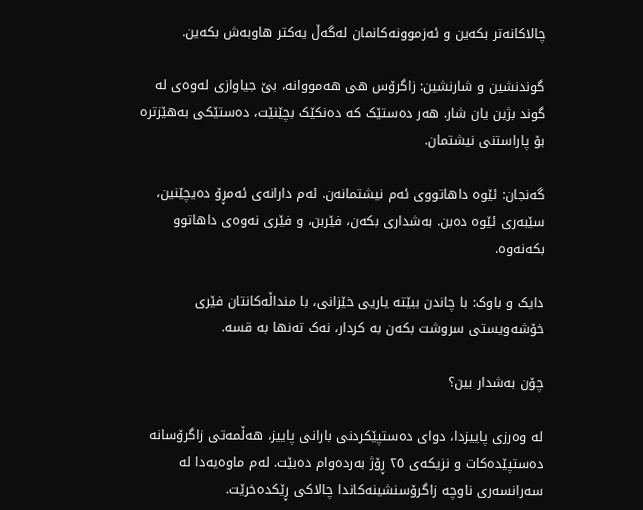چالاکانەتر بکەین و ئەزموونەکانمان لەگەڵ یەکتر هاوبەش بکەین.

گوندنشین و شارنشین: زاگرۆس هی هەمووانە، بێ جیاوازی لەوەی لە گوند بژین یان شار. هەر دەستێک کە دەنکێک بچێنێت، دەستێکی بەهێزترە بۆ پاراستنی نیشتمان.

گه‌نجان: ئێوە داهاتووی ئەم نیشتمانەن. ئەم دارانەی ئەمڕۆ دەیچێنین، سێبەری ئێوە دەبن. بەشداری بکەن، فێربن، و فێری نەوەی داهاتوو بکەنەوە.

دایک و باوک: با چاندن ببێتە یاریی خێزانی، با منداڵەکانتان فێری خۆشەویستی سروشت بکەن بە کردار، نەک تەنها بە قسە.

چۆن بەشدار بین؟

لە وەرزی پاییزدا، دوای دەستپێکردنی بارانی پاییز، هەڵمەتی زاگرۆسانە دەستپێدەکات و نزیکەی ٢٥ ڕۆژ بەردەوام دەبێت. لەم ماوەیەدا لە سەرانسەری ناوچە زاگرۆسنشینەکاندا چالاکی ڕێکدەخرێت.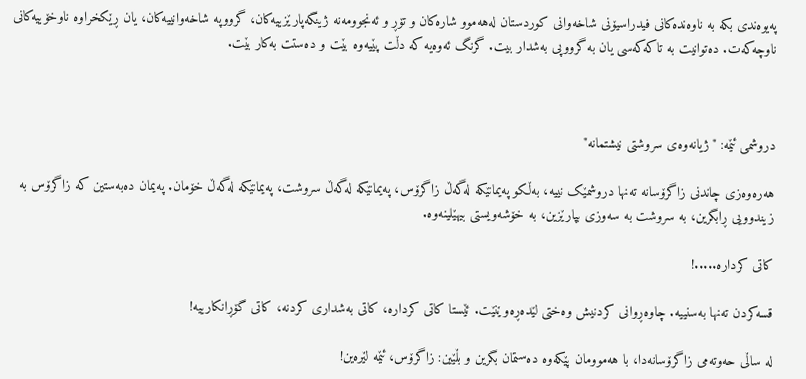پەیوەندی بکە بە ناوه‌نده‌كانى فيدراسيۆنى شاخه‌وانى كوردستان له‌هه‌موو شاره‌كان و تۆڕ و ئەنجوومەنە ژینگەپارێزییەکان، گرووپە شاخەوانییەکان، یان ڕێکخراوە ناوخۆییەکانی ناوچەکەت. دەتوانیت بە تاکەکەسی یان بە گرووپی بەشدار بیت. گرنگ ئەوەیە کە دڵت پێیەوە بێت و دەستت بەکار بێت.



دروشمی ئێمە: "ژیانەوەی سروشتی نیشتمانە"

هەرەوەزی چاندنی زاگرۆسانە تەنها دروشمێک نییە، بەڵکو پەیمانێکە لەگەڵ زاگرۆس، پەیمانێکە لەگەڵ سروشت، پەیمانێکە لەگەڵ خۆمان. پەیمان دەبەستین کە زاگرۆس بە زیندوویی ڕابگرین، بە سروشت به‌ سەوزی بپارێزین، بە خۆشەویستی بيهێلينه‌وه‌.

کاتی کردارە.....!

قسەکردن تەنها بەسنییە. چاوەڕوانی کردنیش وەختی لێدەڕەوێنێت. ئێستا کاتی کردارە، کاتی بەشداری کردنە، کاتی گۆڕانکاریيە!

لە ساڵی حەوتەمی زاگرۆسانەدا، با هەموومان پێکەوە دەستمان بگرین و بڵێین: زاگرۆس، ئێمە لێرەین!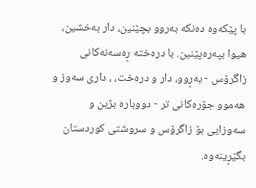با پێکەوە دەنکه‌ به‌روو بچێنین، دار بەخشین، هیوا بپەرەپێنین. با درەختە ڕەسەنەکانی زاگرۆس - بەڕوو، دار و دره‌خت، ، داری سەوز و هەموو جۆرەکانی تر - دووبارە بژین و سەوزایی بۆ زاگرۆس و سروشتى كوردستان بگێڕینەوە.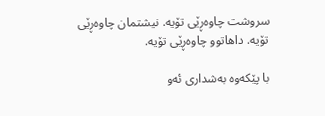سروشت چاوەڕێی تۆیە. نیشتمان چاوەڕێی تۆیە. داهاتوو چاوەڕێی تۆیە.

با پێكه‌وه‌ به‌شدارى ئه‌و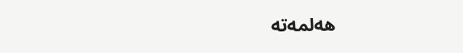هه‌لمه‌ته‌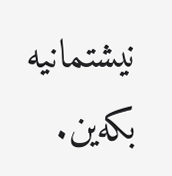نيشتمانيه‌ بكه‌ين.